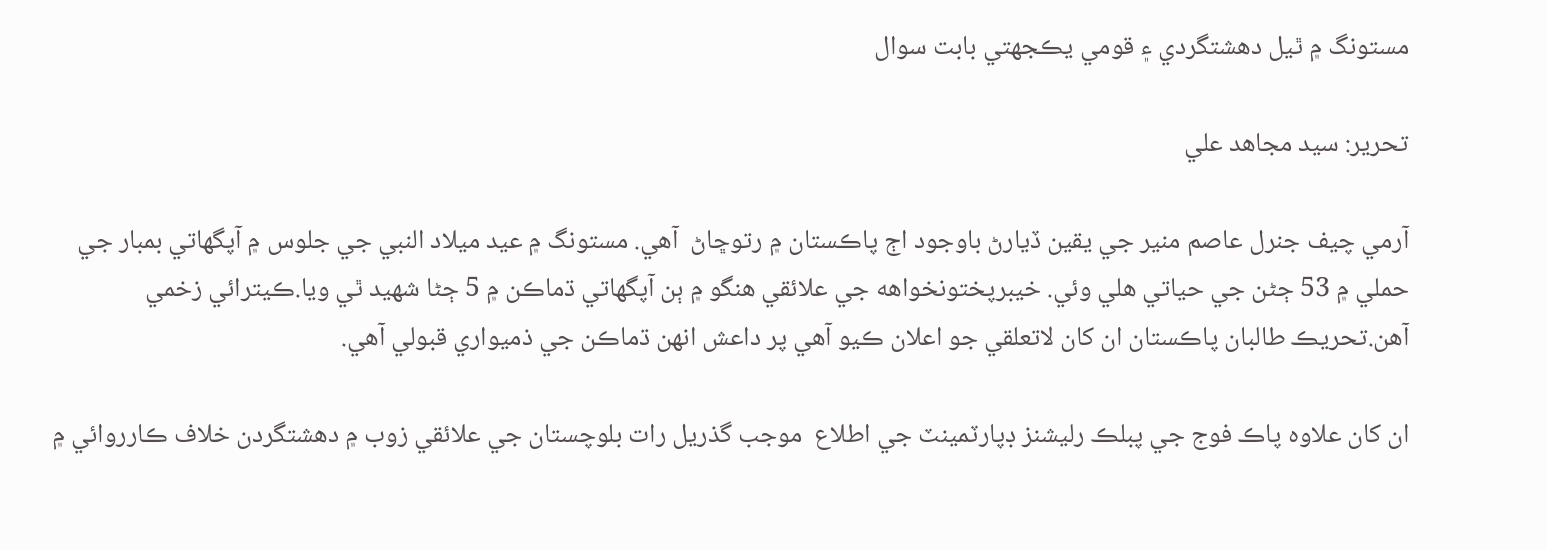مستونگ ۾ ٿيل دھشتگردي ۽ قومي يڪجھتي بابت سوال

تحرير: سيد مجاھد علي

آرمي چيف جنرل عاصم منير جي يقين ڏيارڻ باوجود اڄ پاڪستان ۾ رتوڇاڻ  آھي. مستونگ ۾ عيد ميلاد النبي جي جلوس ۾ آپگهاتي بمبار جي حملي ۾ 53 ڄڻن جي حياتي ھلي وئي. خيبرپختونخواهه جي علائقي هنگو ۾ ٻن آپگهاتي ڌماڪن ۾ 5 ڄڻا شهيد ٿي ويا.ڪيترائي زخمي آھن.تحريڪ طالبان پاڪستان ان کان لاتعلقي جو اعلان ڪيو آهي پر داعش انهن ڌماڪن جي ذميواري قبولي آهي.

ان کان علاوه پاڪ فوج جي پبلڪ رليشنز ڊپارٽمينٽ جي اطلاع  موجب گذريل رات بلوچستان جي علائقي زوب ۾ دهشتگردن خلاف ڪارروائي ۾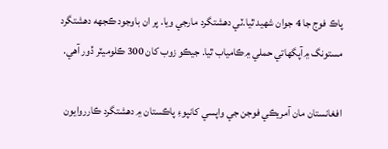پاڪ فوج جا 4 جوان شهيد ٿيا.ٽي دهشتگرد مارجي ويا. پر ان باوجود ڪجهه دهشتگرد مستونگ ۾آپگهاتي حملي ۾ڪامياب ٿيا. جيڪو زوب کان 300 ڪلوميٽر ڏور آهي.

افغانستان مان آمريڪي فوجن جي واپسي کانپوءِ پاڪستان ۾ دهشتگرد ڪارروايون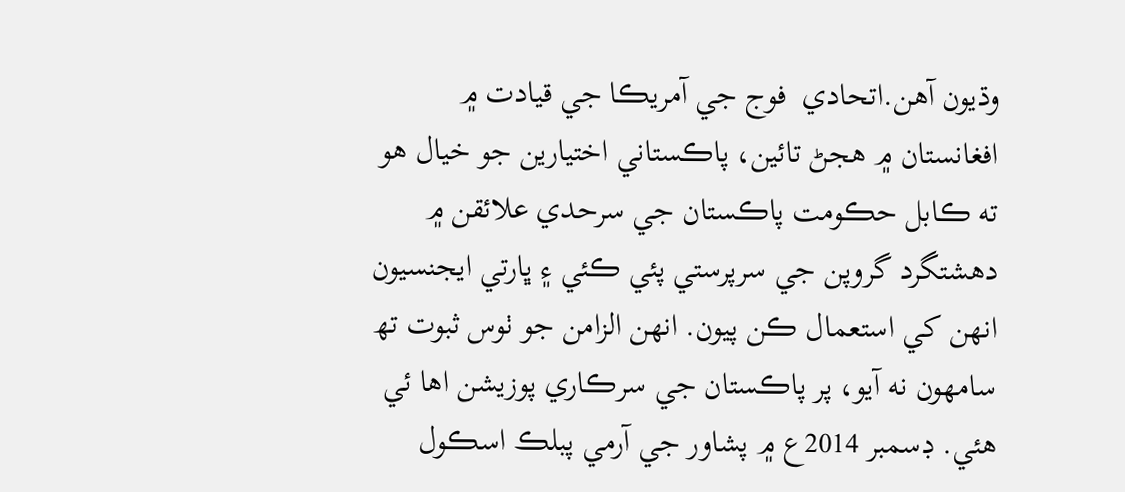وڌيون آهن.اتحادي  فوج جي آمريڪا جي قيادت ۾ افغانستان ۾ هجڻ تائين، پاڪستاني اختيارين جو خيال هو ته ڪابل حڪومت پاڪستان جي سرحدي علائقن ۾ دهشتگرد گروپن جي سرپرستي پئي ڪئي ۽ ڀارتي ايجنسيون انهن کي استعمال ڪن پيون. انهن الزامن جو ٺوس ثبوت تھ سامهون نه آيو، پر پاڪستان جي سرڪاري پوزيشن اھا ئي ھئي. ڊسمبر 2014ع ۾ پشاور جي آرمي پبلڪ اسڪول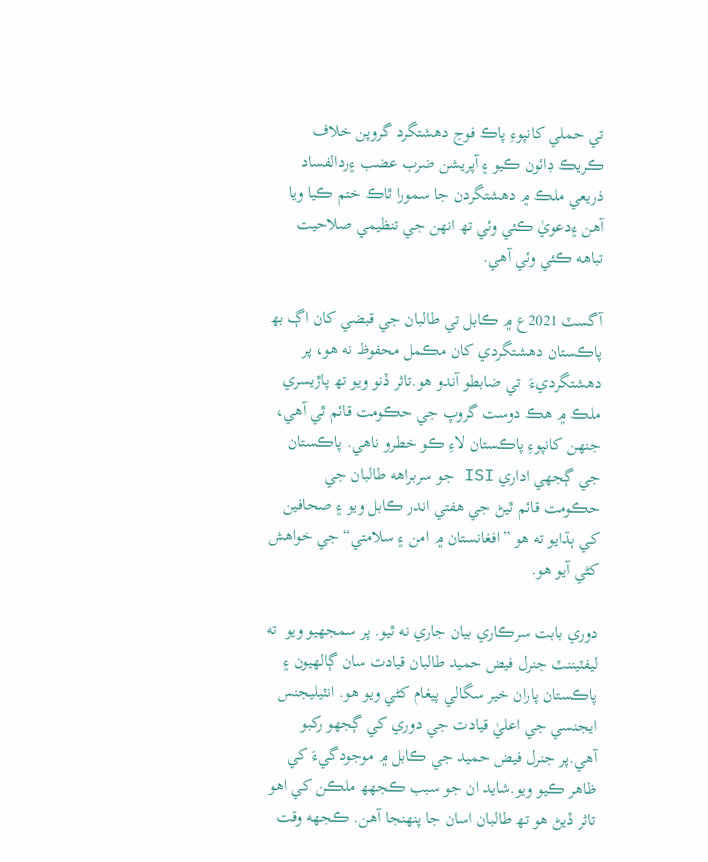تي حملي کانپوءِ پاڪ فوج دهشتگرد گروپن خلاف ڪريڪ ڊائون ڪيو ۽ آپريشن ضرب عضب ۽ردالفساد ذريعي ملڪ ۾ دهشتگردن جا سمورا ٿاڪ ختم ڪيا ويا آهن ۽دعويٰ ڪئي وئي تھ انھن جي تنظيمي صلاحيت تباهه ڪئي وئي آهي.

آگسٽ 2021ع ۾ ڪابل تي طالبان جي قبضي کان اڳ بھ پاڪستان دهشتگردي کان مڪمل محفوظ نه هو، پر دهشتگرديءَ  تي ضابطو آندو هو.تاثر ڏنو ويو تھ پاڙيسري ملڪ ۾ هڪ دوست گروپ جي حڪومت قائم ٿي آهي، جنهن کانپوءِ پاڪستان لاءِ ڪو خطرو ناھي. پاڪستان جي ڳجهي اداري ISI جو سربراهه طالبان جي حڪومت قائم ٿيڻ جي هفتي اندر ڪابل ويو ۽ صحافين کي ٻڌايو ته هو ”افغانستان ۾ امن ۽ سلامتي“ جي خواهش کڻي آيو ھو.

دوري بابت سرڪاري بيان جاري نه ٿيو. پر سمجهيو ويو  ته ليفٽيننٽ جنرل فيض حميد طالبان قيادت سان ڳالهيون ۽ پاڪستان پاران خير سگالي پيغام کڻي ويو ھو. انٽيليجنس ايجنسي جي اعليٰ قيادت جي دوري کي ڳجهو رکبو آھي.پر جنرل فيض حميد جي ڪابل ۾ موجودگيءَ کي ظاهر ڪيو ويو.شايد ان جو سبب ڪجهھ ملڪن کي اھو تاثر ڏيڻ ھو تھ طالبان اسان جا پنھنجا آھن. ڪجهه وقت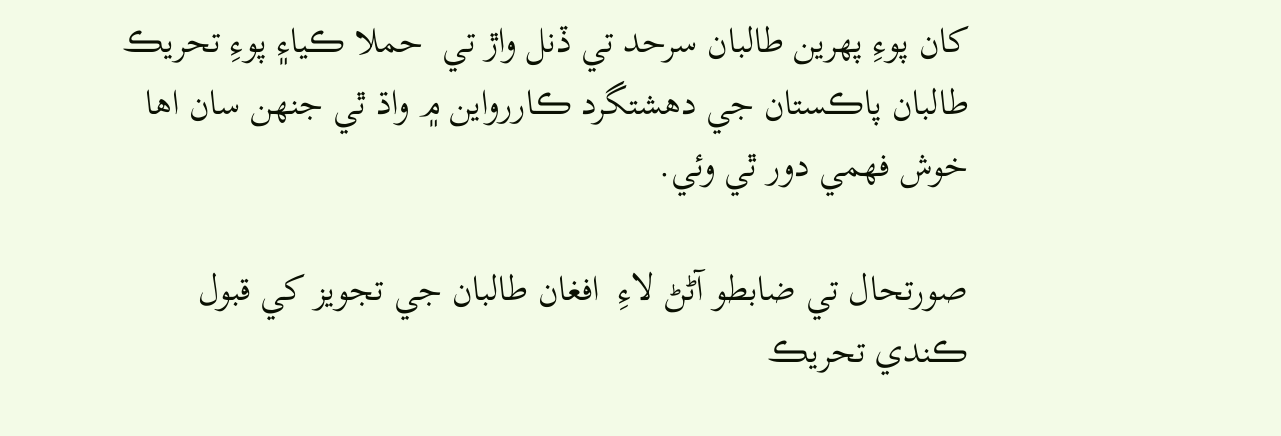کان پوءِ پهرين طالبان سرحد تي ڏنل واڙ تي  حملا ڪيا۽ پوءِ تحريڪ طالبان پاڪستان جي دهشتگرد ڪاررواين ۾ واڌ ٿي جنھن سان اھا خوش فھمي دور ٿي وئي.

صورتحال تي ضابطو آڻڻ لاءِ  افغان طالبان جي تجويز کي قبول ڪندي تحريڪ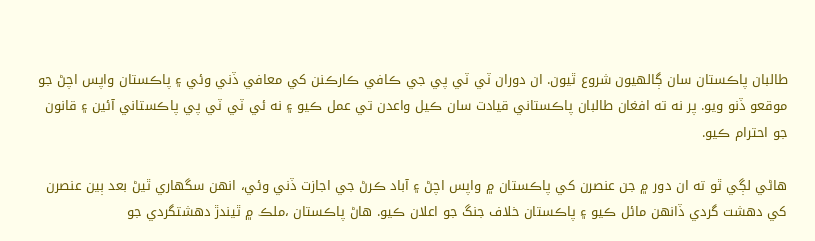طالبان پاڪستان سان ڳالهيون شروع ٿيون. ان دوران ٽي ٽي پي جي ڪافي ڪارڪنن کي معافي ڏني وئي ۽ پاڪستان واپس اچڻ جو موقعو ڏنو ويو. پر نه ته افغان طالبان پاڪستاني قيادت سان ڪيل واعدن تي عمل ڪيو ۽ نه ئي ٽي ٽي پي پاڪستاني آئين ۽ قانون جو احترام ڪيو.

هاڻي لڳي ٿو ته ان دور ۾ جن عنصرن کي پاڪستان ۾ واپس اچڻ ۽ آباد ڪرڻ جي اجازت ڏني وئي، انهن سگھاري ٿيڻ بعد ٻين عنصرن کي دهشت گردي ڏانهن مائل ڪيو ۽ پاڪستان خلاف جنگ جو اعلان ڪيو. هاڻ پاڪستان ،ملڪ ۾ ٿيندڙ دهشتگردي جو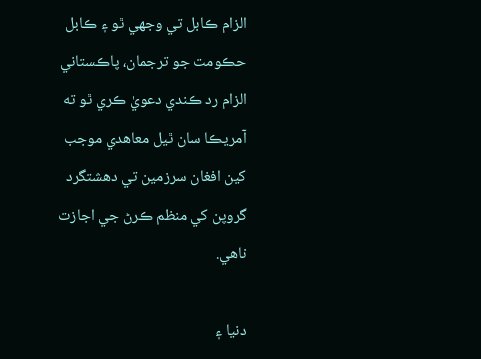الزام ڪابل تي وجھي ٿو ۽ ڪابل حڪومت جو ترجمان، پاڪستاني الزام رد ڪندي دعويٰ ڪري ٿو ته آمريڪا سان ٿيل معاهدي موجب کين افغان سرزمين تي دهشتگرد گروپن کي منظم ڪرڻ جي اجازت ناهي.

دنيا ۽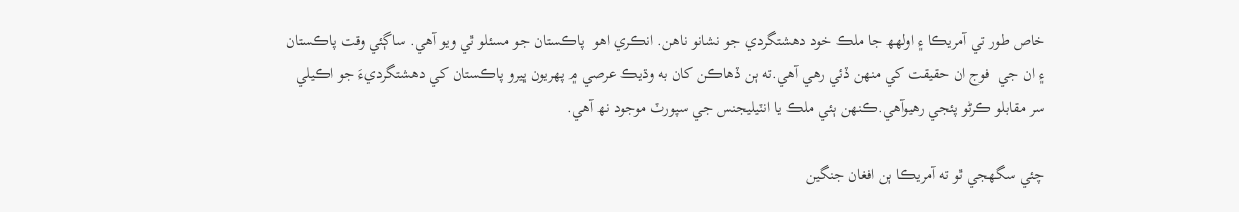خاص طور تي آمريڪا ۽ اولھھ جا ملڪ خود دهشتگردي جو نشانو ناھن. انڪري اھو  پاڪستان جو مسئلو ٿي ويو آهي. ساڳئي وقت پاڪستان ۽ ان جي  فوج ان حقيقت کي منھن ڏئي رھي آھي.ته ٻن ڏهاڪن کان به وڌيڪ عرصي ۾ پهريون ڀيرو پاڪستان کي دهشتگرديءَ جو اڪيلي سر مقابلو ڪرڻو پئجي رھيوآهي.ڪنھن ٻئي ملڪ يا انٽيليجنس جي سپورٽ موجود نھ آهي.

چئي سگهجي ٿو ته آمريڪا ٻن افغان جنگين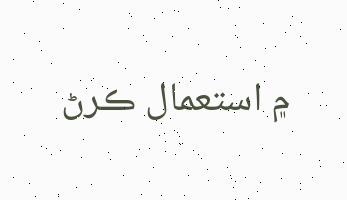۾ استعمال ڪرڻ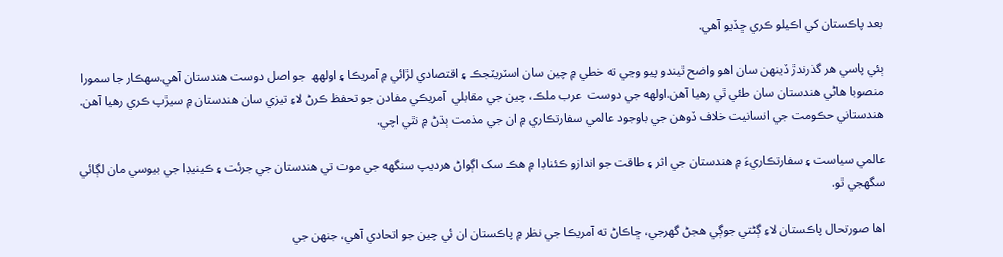بعد پاڪستان کي اڪيلو ڪري ڇڏيو آهي.

ٻئي پاسي هر گذرندڙ ڏينهن سان اهو واضح ٿيندو پيو وڃي ته خطي ۾ چين سان اسٽريٽجڪ ۽ اقتصادي لڙائي ۾ آمريڪا ۽ اولھھ  جو اصل دوست ھندستان آھي.سھڪار جا سمورا منصوبا ھاڻي ھندستان سان طئي ٿي رھيا آھن.اولھه جي دوست  عرب ملڪ، چين جي مقابلي  آمريڪي مفادن جو تحفظ ڪرڻ لاءِ تيزي سان ھندستان ۾ سيڙپ ڪري رھيا آھن. هندستاني حڪومت جي انسانيت خلاف ڏوهن جي باوجود عالمي سفارتڪاري ۾ ان جي مذمت ٻڌڻ ۾ نٿي اچي.

عالمي سياست ۽ سفارتڪاريءَ ۾ هندستان جي اثر ۽ طاقت جو اندازو ڪئناڊا ۾ هڪ سک اڳواڻ هرديپ سنگهه جي موت تي هندستان جي جرئت ۽ ڪينيڊا جي بيوسي مان لڳائي سگهجي ٿو.

اها صورتحال پاڪستان لاءِ ڳڻتي جوڳي هجڻ گهرجي، ڇاڪاڻ ته آمريڪا جي نظر ۾ پاڪستان ان ئي چين جو اتحادي آهي، جنهن جي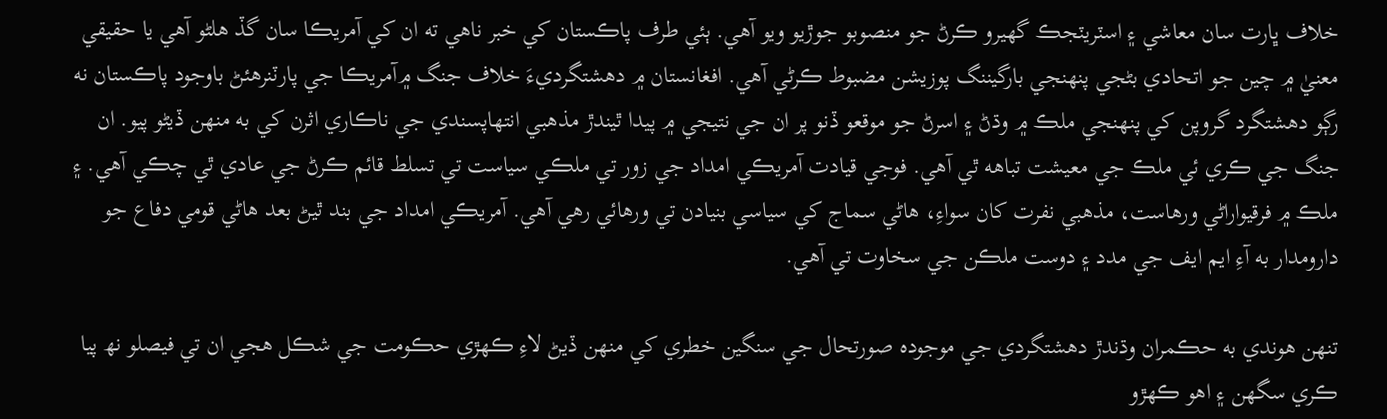خلاف ڀارت سان معاشي ۽ اسٽريٽجڪ گهيرو ڪرڻ جو منصوبو جوڙيو ويو آهي. ٻئي طرف پاڪستان کي خبر ناهي ته ان کي آمريڪا سان گڏ هلڻو آهي يا حقيقي معنيٰ ۾ چين جو اتحادي بڻجي پنهنجي بارگيننگ پوزيشن مضبوط ڪرڻي آهي. افغانستان ۾ دهشتگرديءَ خلاف جنگ ۾آمريڪا جي پارٽنرھئڻ باوجود پاڪستان نه رڳو دهشتگرد گروپن کي پنهنجي ملڪ ۾ وڌڻ ۽ اسرڻ جو موقعو ڏنو پر ان جي نتيجي ۾ پيدا ٿيندڙ مذهبي انتهاپسندي جي ناڪاري اثرن کي به منهن ڏيڻو پيو. ان جنگ جي ڪري ئي ملڪ جي معيشت تباهه ٿي آهي. فوجي قيادت آمريڪي امداد جي زور تي ملڪي سياست تي تسلط قائم ڪرڻ جي عادي ٿي چڪي آهي. ۽ ملڪ ۾ فرقيواراڻي ورهاست، مذهبي نفرت کان سواءِ، هاڻي سماج کي سياسي بنيادن تي ورهائي رهي آهي. آمريڪي امداد جي بند ٿيڻ بعد هاڻي قومي دفاع جو دارومدار به آءِ ايم ايف جي مدد ۽ دوست ملڪن جي سخاوت تي آهي.

تنهن هوندي به حڪمران وڌندڙ دهشتگردي جي موجوده صورتحال جي سنگين خطري کي منهن ڏيڻ لاءِ ڪھڙي حڪومت جي شڪل ھجي ان تي فيصلو نھ پيا ڪري سگھن ۽ اهو ڪهڙو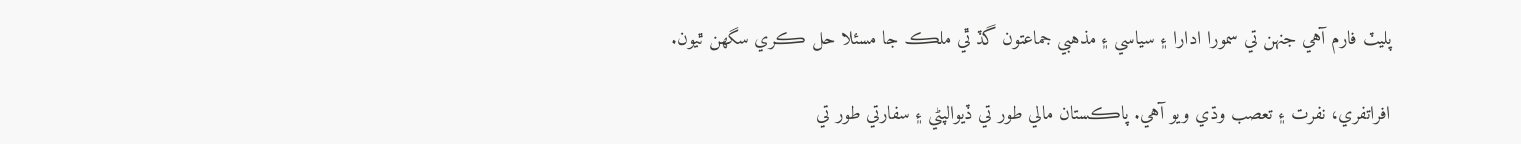پليٽ فارم آهي جنهن تي سمورا ادارا ۽ سياسي ۽ مذهبي جماعتون گڏ ٿي ملڪ جا مسئلا حل ڪري سگهن ٿيون.

افراتفري، نفرت ۽ تعصب وڌي ويو آهي. پاڪستان مالي طور تي ڏيوالپڻي ۽ سفارتي طور تي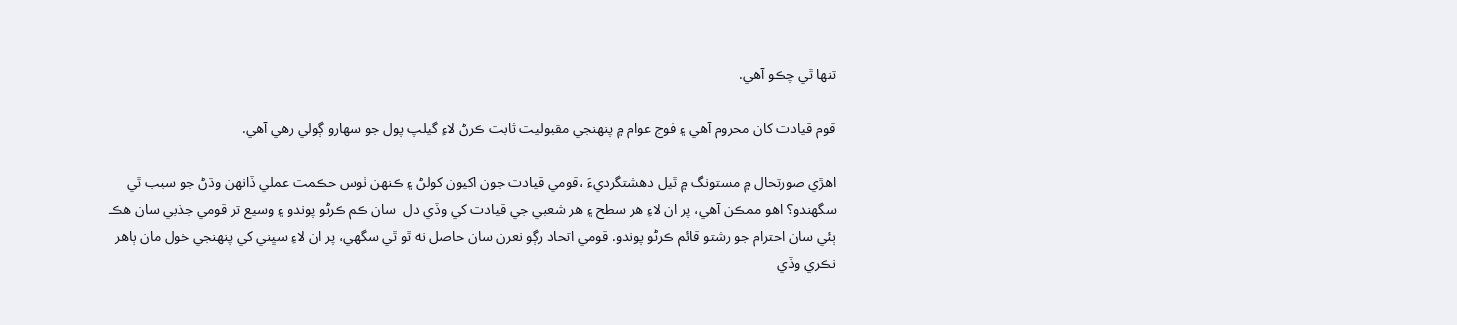تنھا ٿي چڪو آهي.

قوم قيادت کان محروم آهي ۽ فوج عوام ۾ پنهنجي مقبوليت ثابت ڪرڻ لاءِ گيلپ پول جو سھارو ڳولي رھي آھي.

اهڙي صورتحال ۾ مستونگ ۾ ٿيل دهشتگرديءَ ،قومي قيادت جون اکيون کولڻ ۽ ڪنهن ٺوس حڪمت عملي ڏانھن وڌڻ جو سبب ٿي سگهندو؟ اهو ممڪن آهي، پر ان لاءِ هر سطح ۽ هر شعبي جي قيادت کي وڏي دل  سان ڪم ڪرڻو پوندو ۽ وسيع تر قومي جذبي سان هڪ ٻئي سان احترام جو رشتو قائم ڪرڻو پوندو. قومي اتحاد رڳو نعرن سان حاصل نه ٿو ٿي سگهي، پر ان لاءِ سڀني کي پنهنجي خول مان ٻاهر نڪري وڏي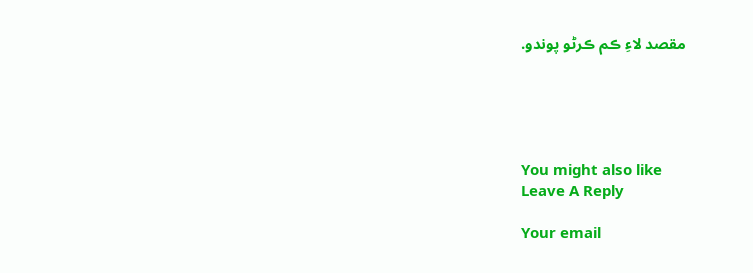مقصد لاءِ ڪم ڪرڻو پوندو.





You might also like
Leave A Reply

Your email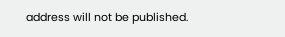address will not be published.